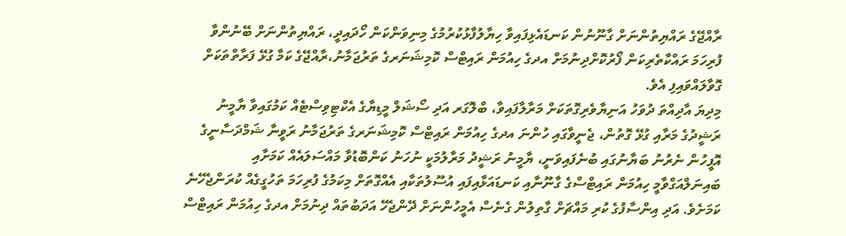ރާއްޖޭގެ ރައްޔިތުންނަށް ގާނޫނުން ކަނޑައެޅިފައިވާ ހިޔާލުފާޅުކުރުމުގެ މިނިވަންކަން ހޯދައިދީ، ރައްޔިތުންނަށް ބޭނުންވާ ފުރިހަމަ ރައްކާތެރިކަން ފޯރުކޮށްދިނުމަށް އދގެ ހިއުމަން ރައިޓްސް ކޮމިޝަނަރގެ ތަރުޖަމާނު،ރާއްޖޭގެ ކަމާ ގުޅޭ ފަރާތްތަކަށް ގޮވާލައްވައިފި އެވެ.
މިދިޔަ އާދިއްތަ ދުވަހު އަނިޔާވެރިގޮތަކަށް މަރާލާފައިވާ، ބްލޮގަރ އަދި ސޯޝަލް މީޑިޔާގެ އެކްޓިވިސްޓެއް ކަމުގައިވާ ޔާމީނު ރަޝީދުގެ މަރާއި ގުޅޭ ގޮތުން، ޖެނީވާގައި ހުންނަ އދގެ ހިއުމަން ރައިޓްސް ކޮމިޝަނަރގެ ތަރުޖަމާނު ރަވީނާ ޝަމްދަސާނީގެ އޮފީހުން ނެރުނު ބަޔާނުގައި ބުނެފައިވަނީ، ޔާމީނު ރަޝީދު މަރާލުމަކީ ނުހަނު ކަންބޮޑުވާ މައްސަލައެއް ކަމަށާއި ބައިނަލްއަގްވާމީ ހިއުމަން ރައިޓްސްގެ ގާނޫނާއި ކަނޑައަޅާއިފައި އުސޫލުތަކާއި އެއްގޮތަށް މިކަމުގެ ފުރިހަމަ ތަހުގީގެއް ކުރަންޖެހޭނެ ކަމަށެވެ. އަދި އިންސާފުގެ ކުރި މައްޗަށް ގާތިލުން ގެނެސް އެމީހުންނަށް ދޭންޖެހޭ އަދަބުތައް ދިނުމަށް އދގެ ހިއުމަން ރައިޓްސް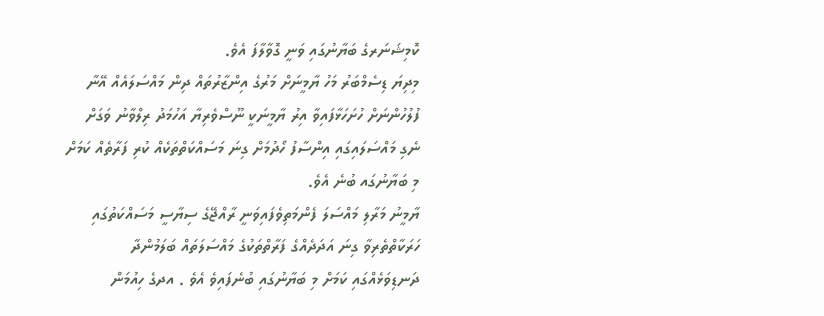ކޮމިޝަނަރގެ ބަޔާނުގައި ވަނީ ގޮވާލާފަ އެވެ.
މިދިޔަ ޑިސެމްބަރު މަހު ޔާމީނަށް މަރުގެ އިންޒާރުތައް ދިން މައްސަލައެއް އޭނާ ފުލުހުންނަށް ހުށަހަޅާފައިވާ އިރު ޔާމީނަކީ ނޫސްވެރިޔާ އަހުމަދު ރިލްވާނު ވަގަށް ނެގި މައްސަލައިގައި އިންސާފު ހޯދުމަށް ގިނަ މަސައްކަތްތަކެއް ކުރި ފަރާތެއް ކަމަށް މި ބަޔާނުގައ ބުނެ އެވެ.
ޔާމީނު މަރާލި މައްސަލަ ފެންމަތިވެފައިވަނީ ރާއްޖޭގެ ސިޔާސީ މަސައްކަތުގައި ހަރަކާތްތެރިވާ ގިނަ އަދަދެއްގެ ފަރާތްތަކުގެ މައްސަލަތައް ބަލަމުންދާ ދަނޑިވަޅެއްގައި ކަމަށް މި ބަޔާނުގައި ބުނެފައިވެ އެވެ . އދގެ ހިއުމަން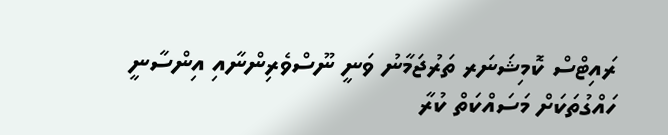ރައިޓްސް ކޮމިޝަނަރ ތަރުޖަމާނު ވަނީ ނޫސްވެރިންނާއި އިންސާނީ ހައްގުތަކަށް މަސައްކަތް ކުރާ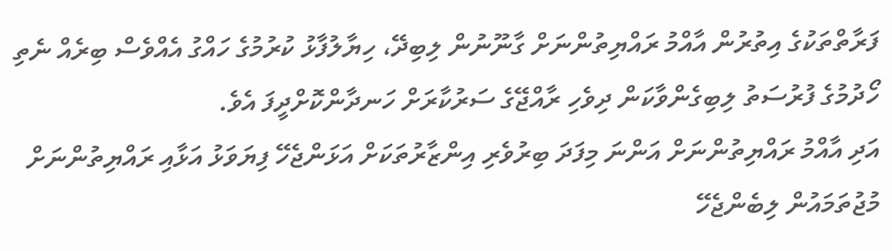ފަރާތްތަކުގެ އިތުރުން އާއްމު ރައްޔިތުންނަށް ގާނޫނުން ލިބިދޭ، ހިޔާލުފާޅު ކުރުމުގެ ހައްގު އެއްވެސް ބިރެއް ނެތި ހޯދުމުގެ ފުރުސަތު ލިބިގެންވާކަން ދިވެހި ރާއްޖޭގެ ސަރުކާރަށް ހަނދާންކޮށްދީފަ އެވެ.
އަދި އާއްމު ރައްޔިތުންނަށް އަންނަ މިފަދަ ބިރުވެރި އިންޒާރުތަކަށް އަޅަންޖެހޭ ފިޔަވަޅު އަޅާއި ރައްޔިތުންނަށް މުޖުތަމައުން ލިބެންޖެހޭ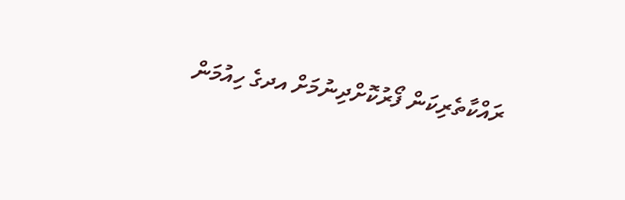ރައްކާތެރިކަން ފޯރުކޮށްދިނުމަށް އދގެ ހިއުމަން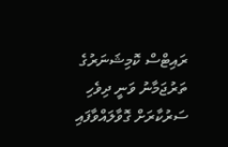ރައިޓްސް ކޮމިޝަނަރުގެ ތަރުޖަމާނު ވަނީ ދިވެހި ސަރުކާރަށް ގޮވާލައްވާފައި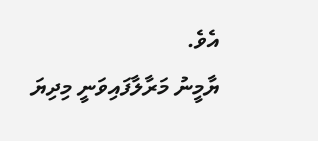އެވެ.
ޔާމީނު މަރާލާފައިވަނީ މިދިޔަ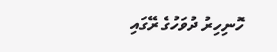ހޮނިހިރު ދުވަހުގެ ރޭގައި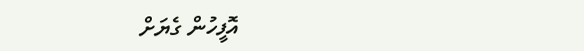އޮފީހުން ގެޔަށް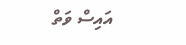އައިސް ވަތް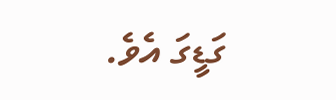ގަޑީގަ އެވެ.